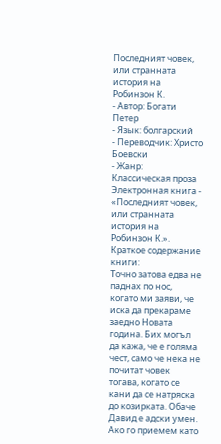Последният човек, или странната история на Робинзон К.
- Автор: Богати Петер
- Язык: болгарский
- Переводчик: Христо Боевски
- Жанр: Классическая проза
Электронная книга - «Последният човек, или странната история на Робинзон К.». Краткое содержание книги:
Точно затова едва не паднах по нос, когато ми заяви, че иска да прекараме заедно Новата година. Бих могъл да кажа, че е голяма чест, само че нека не почитат човек тогава, когато се кани да се натряска до козирката. Обаче Давид е адски умен. Ако го приемем като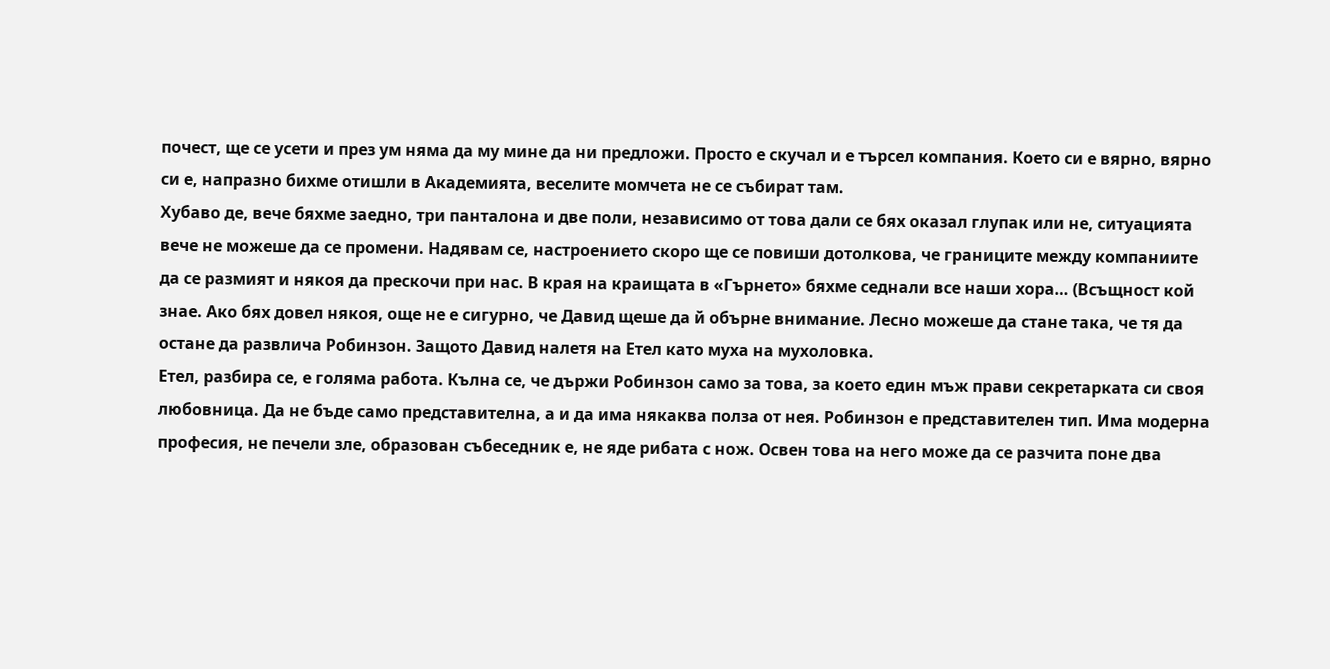почест, ще се усети и през ум няма да му мине да ни предложи. Просто е скучал и е търсел компания. Което си е вярно, вярно си е, напразно бихме отишли в Академията, веселите момчета не се събират там.
Хубаво де, вече бяхме заедно, три панталона и две поли, независимо от това дали се бях оказал глупак или не, ситуацията вече не можеше да се промени. Надявам се, настроението скоро ще се повиши дотолкова, че границите между компаниите да се размият и някоя да прескочи при нас. В края на краищата в «Гърнето» бяхме седнали все наши хора… (Всъщност кой знае. Ако бях довел някоя, още не е сигурно, че Давид щеше да й обърне внимание. Лесно можеше да стане така, че тя да остане да развлича Робинзон. Защото Давид налетя на Етел като муха на мухоловка.
Етел, разбира се, е голяма работа. Кълна се, че държи Робинзон само за това, за което един мъж прави секретарката си своя любовница. Да не бъде само представителна, а и да има някаква полза от нея. Робинзон е представителен тип. Има модерна професия, не печели зле, образован събеседник е, не яде рибата с нож. Освен това на него може да се разчита поне два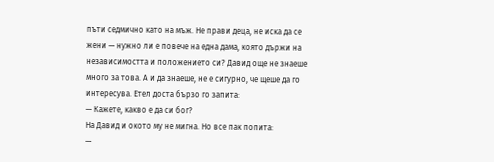пъти седмично като на мъж. Не прави деца, не иска да се жени — нужно ли е повече на една дама, която държи на независимостта и положението си? Давид още не знаеше много за това. А и да знаеше, не е сигурно, че щеше да го интересува. Етел доста бързо го запита:
— Кажете, какво е да си бог?
На Давид и окото му не мигна. Но все пак попита:
—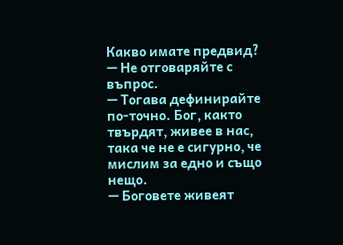Какво имате предвид?
— Не отговаряйте с въпрос.
— Тогава дефинирайте по-точно. Бог, както твърдят, живее в нас, така че не е сигурно, че мислим за едно и също нещо.
— Боговете живеят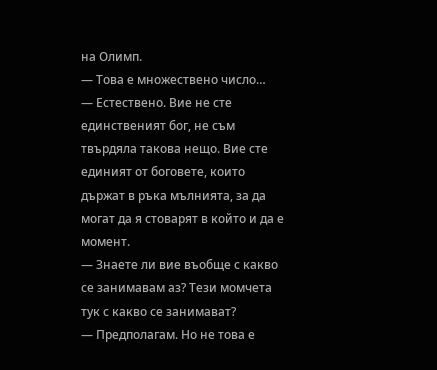на Олимп.
— Това е множествено число…
— Естествено. Вие не сте единственият бог, не съм твърдяла такова нещо. Вие сте единият от боговете, които държат в ръка мълнията, за да могат да я стоварят в който и да е момент.
— Знаете ли вие въобще с какво се занимавам аз? Тези момчета тук с какво се занимават?
— Предполагам. Но не това е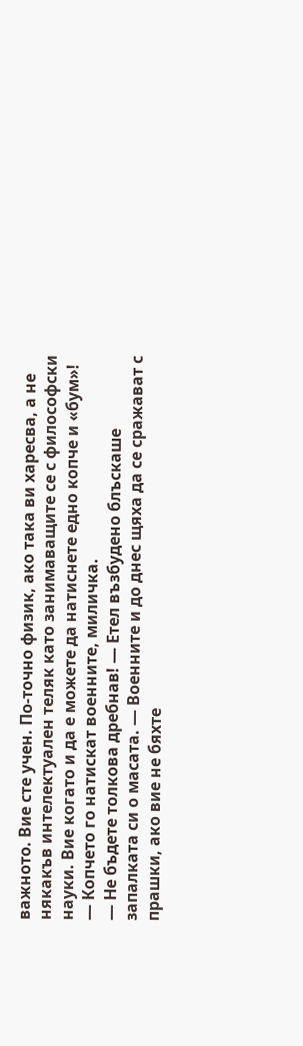важното. Вие сте учен. По-точно физик, ако така ви харесва, а не някакъв интелектуален теляк като занимаващите се с философски науки. Вие когато и да е можете да натиснете едно копче и «бум»!
— Копчето го натискат военните, миличка.
— Не бъдете толкова дребнав! — Етел възбудено блъскаше запалката си о масата. — Военните и до днес щяха да се сражават с прашки, ако вие не бяхте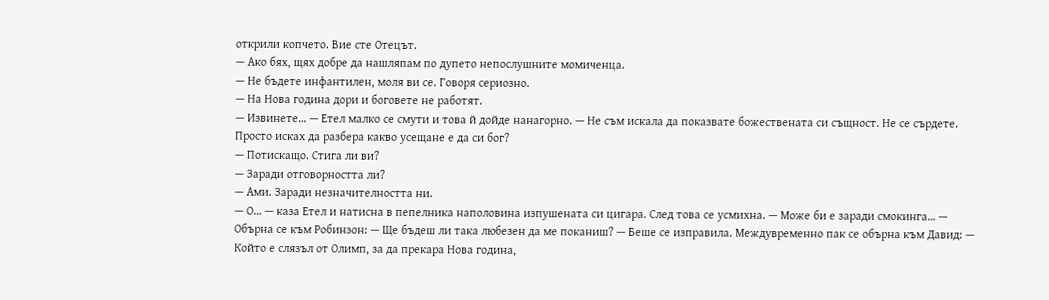открили копчето. Вие сте Отецът.
— Ако бях, щях добре да нашляпам по дупето непослушните момиченца.
— Не бъдете инфантилен, моля ви се. Говоря сериозно.
— На Нова година дори и боговете не работят.
— Извинете… — Етел малко се смути и това й дойде нанагорно. — Не съм искала да показвате божествената си същност. Не се сърдете. Просто исках да разбера какво усещане е да си бог?
— Потискащо. Стига ли ви?
— Заради отговорността ли?
— Ами. Заради незначителността ни.
— О… — каза Етел и натисна в пепелника наполовина изпушената си цигара. След това се усмихна. — Може би е заради смокинга… — Обърна се към Робинзон: — Ще бъдеш ли така любезен да ме поканиш? — Беше се изправила. Междувременно пак се обърна към Давид: — Който е слязъл от Олимп, за да прекара Нова година,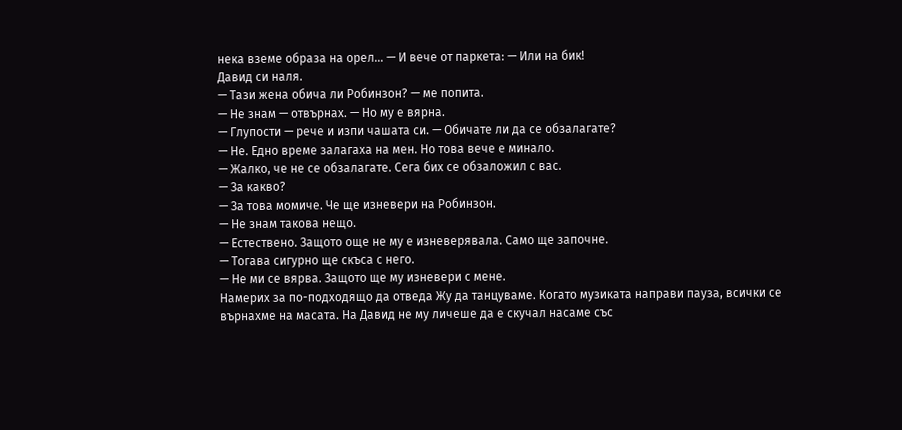нека вземе образа на орел… — И вече от паркета: — Или на бик!
Давид си наля.
— Тази жена обича ли Робинзон? — ме попита.
— Не знам — отвърнах. — Но му е вярна.
— Глупости — рече и изпи чашата си. — Обичате ли да се обзалагате?
— Не. Едно време залагаха на мен. Но това вече е минало.
— Жалко, че не се обзалагате. Сега бих се обзаложил с вас.
— За какво?
— За това момиче. Че ще изневери на Робинзон.
— Не знам такова нещо.
— Естествено. Защото още не му е изневерявала. Само ще започне.
— Тогава сигурно ще скъса с него.
— Не ми се вярва. Защото ще му изневери с мене.
Намерих за по-подходящо да отведа Жу да танцуваме. Когато музиката направи пауза, всички се върнахме на масата. На Давид не му личеше да е скучал насаме със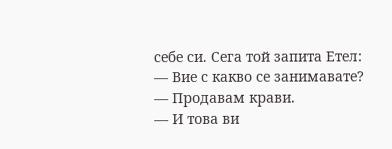себе си. Сега той запита Етел:
— Вие с какво се занимавате?
— Продавам крави.
— И това ви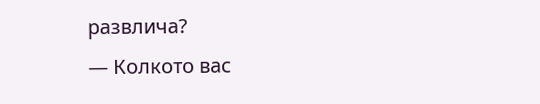развлича?
— Колкото вас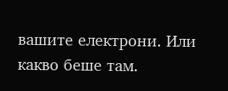вашите електрони. Или какво беше там.